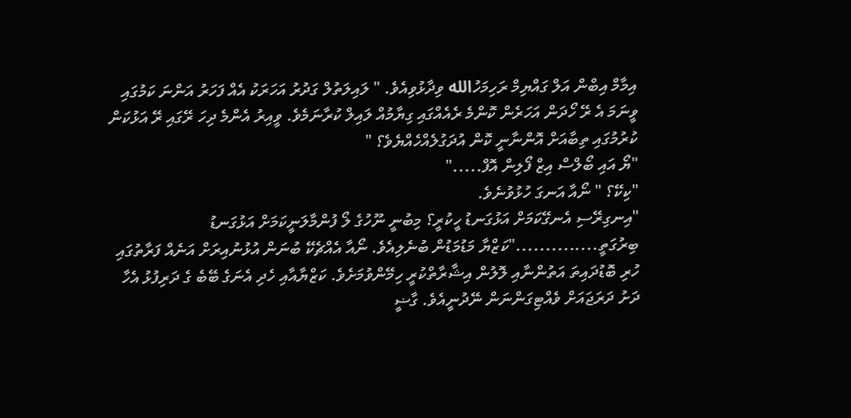އިމާމް އިބްން އަލް ގައްޔިމް ރަހިމަހުالله ވިދާޅުވިއެވެ. " ލައިލަތުލް ގަދުރު އަހަރަކު އެއް ފަހަރު އަންނަ ކަމުގައި ވީނަމަ އެ ރޭ ހޯދަން އަހަރެން ކޮންމެ ރެއެއްގައި ގިޔާމުއް ލައިލް ކުރާނަމެވެ. ވީއިރު އެންމެ ދިހަ ރޭގައި ރޭ އަޅުކަން ކުރުމުގައި ތިބާއަށް އޮންނާނީ ކޮން އުދަގުލެއްހެއްޔެވެ؟ "
"ޔޯ އައި ބޯލްސް އިޒް ފޯލިން އޮފް....."
"ކިކޭ؟ " ނޯއާ އަނގަ ހުޅުވުނެވެ.
"އިނގިރޭސި އެނގޭކަމަށް އަޅުގަނޑު ހީކުރީ؟ މިބުނީ ނޫހުގެ ލޯ ފުންމާލަނީކަމަށް އަޅުގަނޑު ބިރުގަތީ.............."ކަޒްޔާ މަޑުމަޑުން ބުނެލިއެވެ. ނޯއާ އެއްޗެކޭ ބުނަން އުޅުނުއިރަށް އަނެއް ފަރާތުގައި ހުރި ބޮޑުދައިތަ އަތުންނާއި ލޮލުން އިޝާރާތްކުރީ ހިމޭންވުމަށެވެ. ކަޒްޔާއާއި ހެދި އެނަގެ ބޭބެ ގެ ދަރިފުޅު އެހާ ދަށު ދަރަޖައަށް ވެއްޓިގަންނަން ނޭދުނީއެވެ. ގާޟީ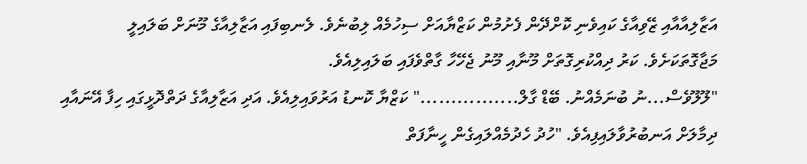އަޒާލިއާއާއި ޒޭވިއާގެ ކައިވެނި ކޮށްދޭން ފެށުމުން ކަޒްޔާއަށް ސިހުމެއް ލިބުނެވެ. ލެނބިފައި އަޒާލިއާގެ މޫނަށް ބަލައިލީ މަޖާގޮތަކަށެވެ. ކަރު ދިއްކުރިގޮތަށް މޫނާއި މޫނު ޖެހޭހާ ގާތްވެފައި ބަލައިލިއެވެ.
"ލޫލޫވެސް...ނު ބުނަމެއްނު. ބޭޑް ގާލް................" ކަޒްޔާ ކޮނޑު އަރުވައިލިއެވެ. އަދި އަޒާލިއާގެ ދަތްދޮޅީގައި ހިފާ އޭނައާއި ދިމާލަށް އަނބުރުވާލައިފިއެވެ. "ހުދު ހެދުމެއްލައިގެން ހީނާފަތް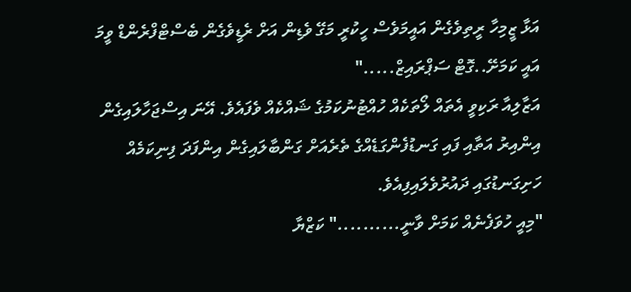އަޅާ ޒީމިހާ ރީތިވެގެން އައީމަވެސް ހީކުރީ މަގޭ ވެޑިން އަށް ރެޑީވެގެން ބެސްޓްފްރެންޑް ވީމަ އައީ ކަމަށޭ..ގޮޓް ސަޕްރައިޒް....."
އަޒާލިއާ ރަކިވީ އެތައް ލޯތަކެއް ހުއްޓުނުކަމުގެ ޝައްކެއް ވެފައެވެ. އޭނަ އިސްޖަހާލައިގެން އިންއިރު އަތާއި ފައި ގަނޑުފެންގަޑެއްގެ ތެރެއަށް ގަންބާލައިގެން އިންފަދަ ފިނިކަމެއް ހަށިގަނޑުގައި ދައުރުވެލައިފިއެވެ.
"މިއީ ހުވަފެނެއް ކަމަށް ވާނީ.........." ކަޒްޔާ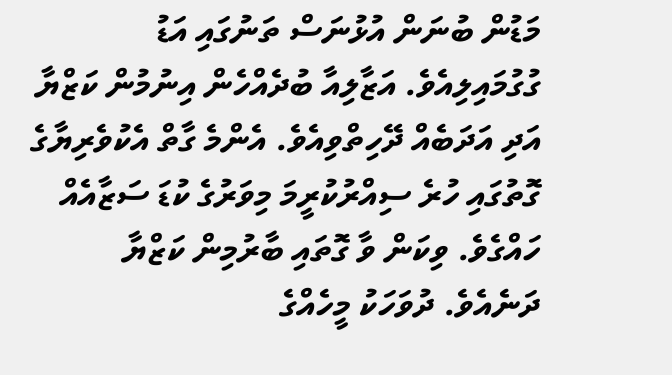މަޑުން ބުނަން އުޅުނަސް ތަނުގައި އަޑު ގުގުމައިލިއެވެ. އަޒާލިއާ ބުދެއްހެން އިނުމުން ކަޒްޔާ އަދި އަދަބެއް ދޭހިތްވިއެވެ. އެންމެ ގާތް އެކުވެރިޔާގެ ގޮތުގައި ހުރެ ސިއްރުކުރީމަ މިވަރުގެ ކުޑަ ސަޒާއެއް ހައްގެވެ. ވިކަން ވާ ގޮތައި ބާރުމިން ކަޒްޔާ ދަނެއެވެ. ދުވަހަކު މީހެއްގެ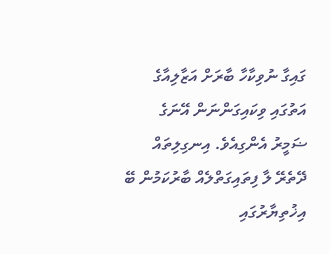ގައިގާ ނުވިކާހާ ބާރަށް އަޒާލިއާގެ އަތުގައި ވިކައިގަންނަން އޭނަގެ ޟަމީރު އެންގިއެވެ. އިނގިލިތައް ދޭތެރޭ ލާ ފިތައިގަތްލެއް ބާރުކަމުން ބޭ އިޚުތިޔާރުގައި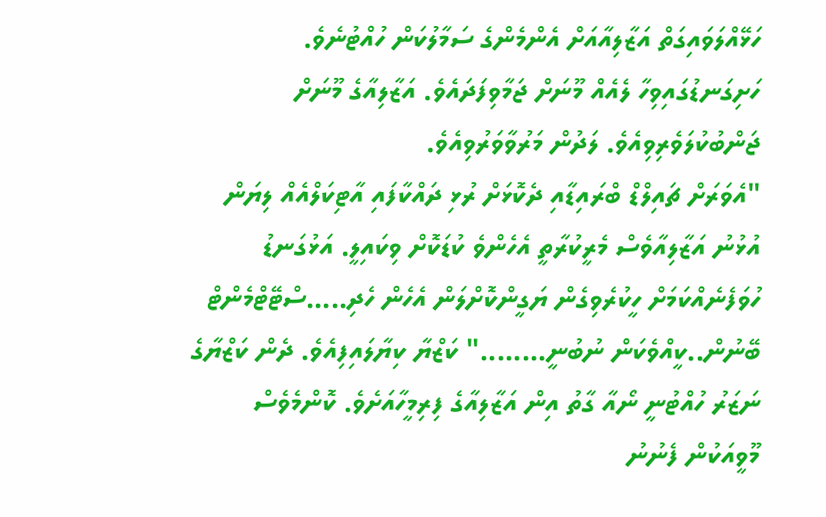ހަޅޭއްލަވައިގަތް އަޒާލިއާއަށް އެންމެންގެ ސަމާލުކަން ހުއްޓުނެވެ. ހަށިގަނޑުގައިވިހާ ލެއެއް މޫނަށް ޖަމާވިފަދައެވެ. އަޒާލިއާގެ މޫނަށް ޖަންބުކުލަވެރިވިއެވެ. ލަދުން މަރުވާވަރުވިއެވެ.
"އެވަރަށް ޗައިލްޑް ބްރައިޑާއި ދެކޮޅަށް ރުޅި ދައްކާފައި އާޓިކަލްއެއް ލިޔަން އުޅުނު އަޒާލިއާވެސް މެރީކުރާތީ އެހެންވެ ކުޑަކޮށް ވިކައިލީ. އަޅުގަނޑު ހުވަފެނެއްކަމަށް ހީކުރެވިގެން ޔަގީންކޮށްލަން އެހެން ހެދި.....ސްޓޭޓްމެންޓް ބޭނުން..ކީއްވެކަން ނުބުނީ........" ކަޒްޔާ ކިޔާލައިފިއެވެ. ދެން ކަޒްޔާގެ ނަޒަރު ހުއްޓުނީ ނޯއާ ގާތު އިން އަޒާލިއާގެ ފިރިމީހާއަށެވެ. ކޮންމެވެސް މޫވީއަކުން ފެނުނު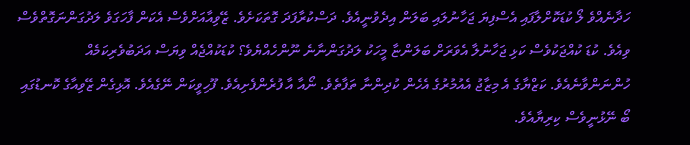ހަދާނެއްވެ ލޯ ކުޑަކޮށްލާފައި އެސްފިޔަ ޖަހާނުލައި ބަލަން އިދެވުނީއެވެ. ދަސްކުރާފަދަ ގޮތަކަށެވެ. ޒޭވިއާއަށްވެސް އެކަން ފާހަގަވެ ލަދުގަންނަގޮތްވެސް ވިއެވެ. ކުޑަ ކުއްޖަކުވެސް ކަޅި ޖަހާނުލާ އެވަރަށް ބަލަންޏާ މީހަކު ލަދުގަންނާނެ ނޫންހެއްޔެވެ؟ ކުޑަކުއްޖެއް ވިޔަސް އަދަބުވެރިކަމެއް ހުންނަންވާނެއެވެ. ކަޒްޔާގެ އެ މިޒާޖު އެއުމުރުގެ އެހެން ކުދިންނާ ތަފާތެވެ. ނޯއާ އާ ފުރެންފެށިއެވެ. ފޫހިވީކަން ނޭގެއެވެ. އޮޅިގެން ޒޭވިއާގެ ކޮނޑުގައި ބޯ ނޭޅުނީވެސް ކިރިޔާއެވެ.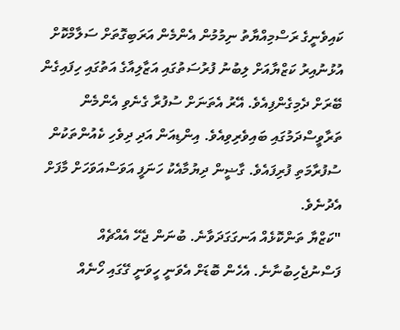ކައިވެނީގެ ރަސްމިއްޔާތު ނިމުމުން އެންމެން އަރަބިގޮތަށް ސަލާމްކޮށް އުޅުނުއިރު ކަޒްޔާއަށް ލިބުނު ފުރުސަތުގައި އަޒާލިއާގެ އަތުގައި ހިފައިގެން ބޭރަށް ދެމިގެންފިއެވެ. އޭރު އެތަނަށް ސުފުރާ ގެނެވި އެންމެން ތަރާވީސްދަމުގައި ބައިވެރިވިއެވެ. އިންޑިއަން އަދި ދިވެހި ކެއުންތަކުން ސުފުރާމަތި ފުރިފައެވެ. ގާޟީން ދިޔުމާއެކު ހަނަފީ އަވަސްއަވަހަށް މާފަށް އެދުނެވެ.
"ކަޒްޔާ ތަންކޮޅެއް އަނގަގަދަވާނެ. ބުނަން ޖެހޭ އެއްޗެއް ފަސްނުޖެހިބުނާނެ. އެހެން ބޮޑަށް އެވަނީ ހީވަނީ ގޭގައި ހޯނެއް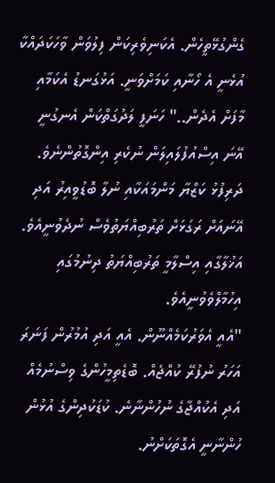ގެންގުޅޭތީހެން. އެކަނިވެރިކަން ފިލުވަން ވާހަކަދައްކާ އުޅެނީ އެ ހޯނާއި ކަމަށްވަނީ. އަޅުގަނޑު އެކަމާއި މާފަށް އެދެން.." ހަނަފީ ލަދުގަތްކަން އެނގުނީ އޭނަ އިސްއުފުލައިލަން ނުކެރި އިންގޮތުންނެވެ. ދަރިފުޅު ކަޒްޔާ މަންމައަކާއި ނުލާ ބޮޑުވީއިރު އަދި އޭނައަށް ރަގަޅަށް ތަރުބިއްޔަތުވެސް ނުދެވުނީއެވެ. އަޚުލާގާއި އިސްލާމީ ތަރުބިއްޔަތު ދިނުމުގައި އިހުމާލްވެވުނީއެވެ.
"އެއީ އެވަރުކަމެއްނޫން. އެއީ އަދި އުމުރުން ފަނަރަ އަހަރު ނުފުރޭ ކުއްޖެއް. ބޮޑެތިމީހުންގެ ވިސްނުމެއް އަދި އެކުއްޖާގެ ނުހުންނާނެ. ކުޑަކުދިންގެ އުޅުން ހުންނާނީ އެގޮތަކަށްނު.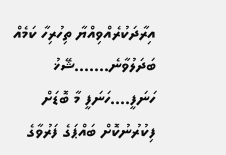އިރާދަކުރެއްވިއްޔާ ތިހުރިހާ ކަމެއް ބަދަލުވާނެ.......ޝޭޚު ހަނަފީ....ހަނަފީ މާ ބޮޑަށް ފިކުރުނުކޮށް ބައްޕަގެ ފަރުވާގެ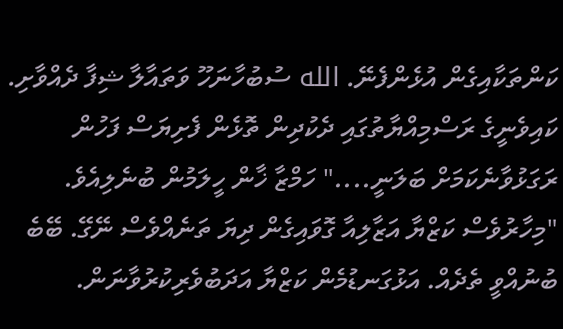ކަންތަކާއިގެން އުޅެންފެނޭ. الله ސުބުހާނަހޫ ވަތައާލާ ޝިފާ ދެއްވާށި. ކައިވެނީގެ ރަސްމިއްޔާތުގައި ދެކުދިން ތޮޅެން ފެށިޔަސް ފަހުން ރަގަޅުވާނެކަމަށް ބަލަނީ...." ހަމްޒާ ޚާން ހީލަމުން ބުނެލިއެވެ.
"މިހާރުވެސް ކަޒްޔާ އަޒާލިއާ ގޮވައިގެން ދިޔަ ތަނެއްވެސް ނޭގޭ. ބޭބެ ބުނުއްވީ ތެދެއް. އަޅުގަނޑުމެން ކަޒްޔާ އަދަބުވެރިކުރުވާނަން.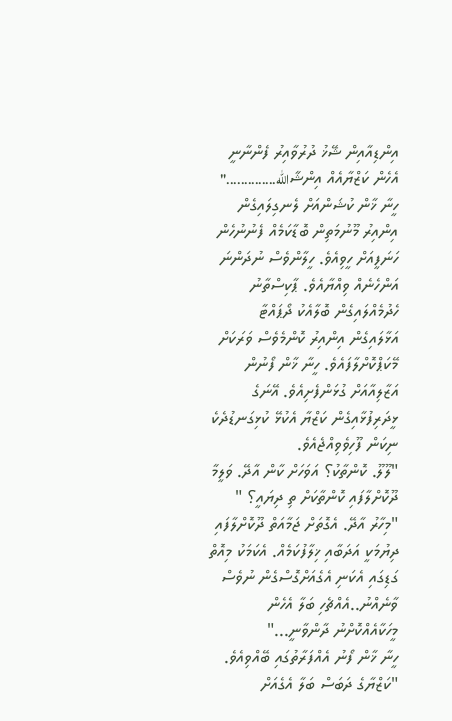އިންޑިއާއިން ޝޭޚު ދުރުވާއިރު ފެންނާނީ އެހެން ކަޒްޔާއެއް އިންޝާالله.............." ހީނާ ޚާން ކުޝަންއަށް ލެނގިލައިގެން އިންއިރު މޫނުމަތިން ބޮޑާކަމެއް ފެނުނުހެން ހަނަފީއަށް ހީވިއެވެ. ހީލާންވެސް ނުދަންނަ އަންހެނެއް ވިއްޔާއެވެ. ޕާކިސްތާނު ހެދުމެއްލައިގެން ބޮލާއެކު ދޯޕައްޓާ އަޅާލައިގެން އިންއިރު ކޮންމެވެސް ވަރަކަށް މޭކަޕްކޮށްލާފައެވެ. ހީނާ ޚާން ފޯނުން އަޒާލިއާއަށް ގުޅަންފެށިއެވެ. އޭނަގެ ޅީދަރިފުޅާއިގެން ކަޒްޔާ އެކުޅޭ ކުޅިގަނޑުދެކެ ނިކަން ފޫހިވެވިއްޖެއެވެ.
"ލޫލޫ. ކޮންތާކު؟ އަވަހަށް ކާން އާދޭ. ވަލީމާ ދޫކޮށްލާފައި ކޮންތާކަށް ތި ދިޔައީ؟ "
"މިހާރު އާދޭ. އެގޮތަށް ޖަމާއަތް ދޫކޮށްލާފައި ދިޔުމަކީ އަދަބާއި ޚިލާފުކަމެއް. އެކަމަކު މިއޮތް ގަޑިގައި އެކަނި އެގެއަށްގޮސްގެން ނުވެސް ވާނެއްނު..އެއްޗެހި ބަލާ އެހެން މީހަކާއެއްކޮށްނު ދާންވާނީ..."
ހީނާ ޚާން ފޯނު އެއްފަރާތުގައި ބޭއްވިއެވެ.
"ކަޒްޔާގެ ދަބަސް ބަލާ އެގެއަށް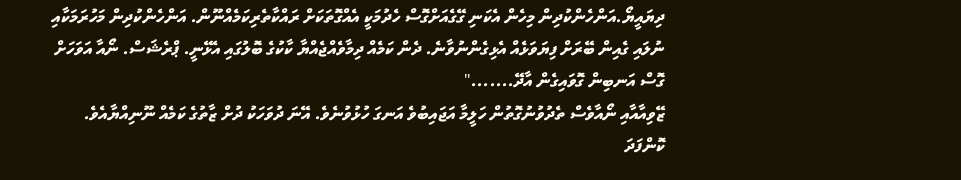ދިޔައީޔޯ.އަންހެންކުދިން މިހެން އެކަނި ގޭގެއަށްގޮސް ހެދުމަކީ އެއްގޮތަކަށް ރައްކާތެރިކަމެއްނޫން. އަންހެންކުދިން މަހުރަމަކާއި ނުލައި ގެއިން ބޭރަށް ފިޔަވަޅެއް އެޅިގެންނުވާނެ. ދެން ކަމެއް ދިމާވެއްޖެއްޔާ ކާކުގެ ބޮލުގައި އެޅޭނީ. ޕްރެޝަސް. ނޯއާ އަވަހަށް ގޮސް އަނބިން ގޮވައިގެން އާދޭ......."
ޒޭވިއާއާއި ނޯއާވެސް ތެދުވުނުގޮތުން ހަލީމާ އަޖައިބުވެ އަނގަ ހުޅުވުނެވެ. އޭނަ ދުވަހަކު ދުށް ޒާތުގެ ކަމެއް ނޫނިއްޔާއެވެ. ކޮންފަދަ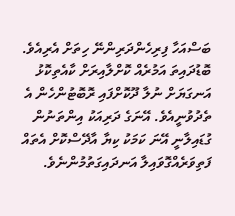ބަސްއަހާ ފިރިހެންދަރިންނޭ ހިތަށް އެރިއެވެ. ބޮޑުދައިތަ އަމުރެއް ކޮށްލާއިރަށް ކާއެތިކޮޅު އަނގަޔަށް ނުލާ ދޫކޮށްފައި ރޮބޮޓުންހެން އެ ތެދުވުނީއެވެ. އޭނަގެ ދަރިއަކު އިންތަނުން ގުޑައިލާނީ އޭނަ ކަމަކު ކިޔާ އާދޭސްކޮށް އެތައް ފަތިވަރެއްގޮވައިލާ އަނދައިގަތުމުންނެވެ.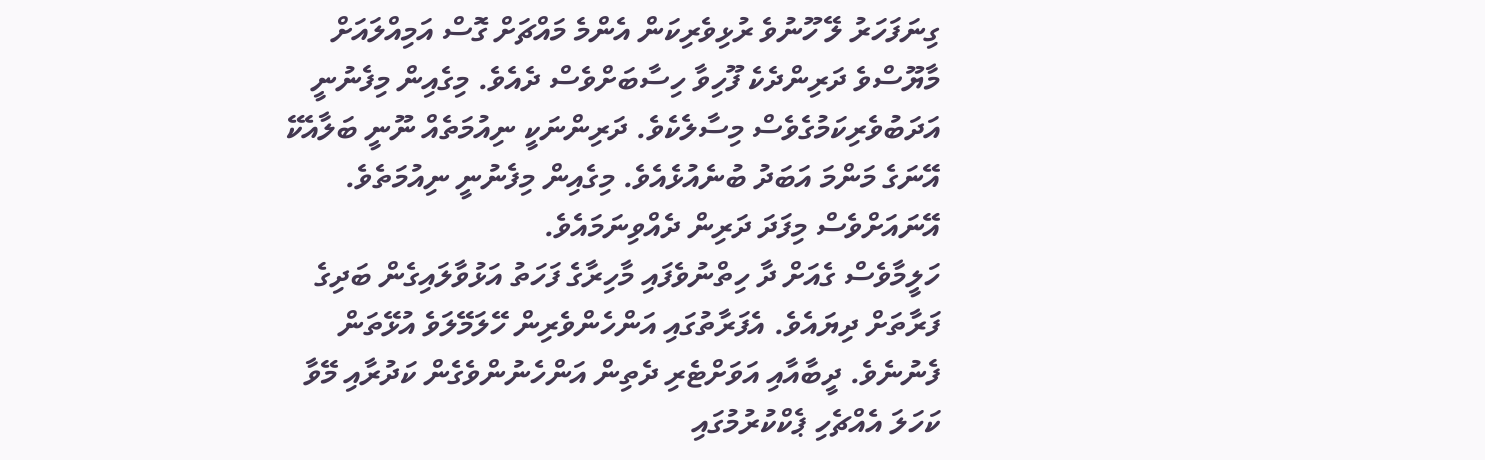ގިނަފަހަރު ލޭ ހޫނުވެ ރުޅިވެރިކަން އެންމެ މައްޗަށް ގޮސް އަމިއްލައަށް މާޔޫސްވެ ދަރިންދެކެ ފޫހިވާ ހިސާބަށްވެސް ދެއެވެ. މިގެއިން މިފެނުނީ އަދަބުވެރިކަމުގެވެސް މިސާލެކެވެ. ދަރިންނަކީ ނިއުމަތެއް ނޫނީ ބަލާއެކޭ އޭނަގެ މަންމަ އަބަދު ބުނެއުޅެއެވެ. މިގެއިން މިފެނުނީ ނިއުމަތެވެ. އޭނައަށްވެސް މިފަދަ ދަރިން ދެއްވިނަމައެވެ.
ހަލީމާވެސް ގެއަށް ދާ ހިތްނުވެފައި މާހިރާގެ ފަހަތު އަޅުވާލައިގެން ބަދިގެ ފަރާތަށް ދިޔައެވެ. އެފަރާތުގައި އަންހެންވެރިން ހޭލަމޭލަވެ އުޅޭތަން ފެނުނެވެ. ދީބާއާއި އަވަށްޓެރި ދެތިން އަންހެނުންވެގެން ކަދުރާއި މޭވާ ކަހަލަ އެއްޗެހި ޕެކްކުރުމުގައި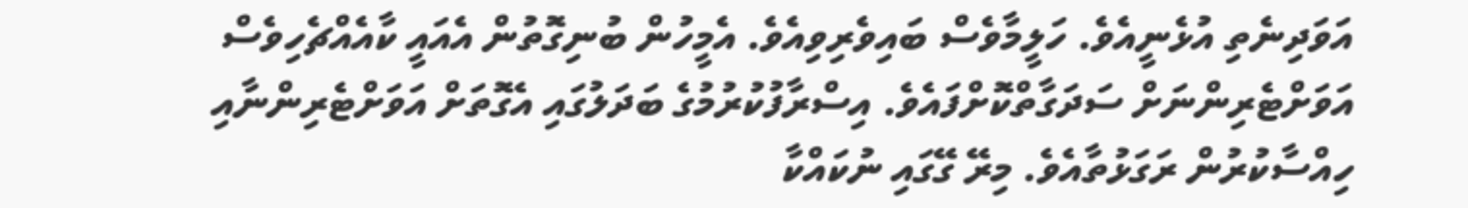އަވަދިނެތި އުޅެނީއެވެ. ހަލީމާވެސް ބައިވެރިވިއެވެ. އެމީހުން ބުނިގޮތުން އެއައީ ކާއެއްޗެހިވެސް އަވަށްޓެރިންނަށް ސަދަގާތްކޮށްފައެވެ. އިސްރާފުކުރުމުގެ ބަދަލުގައި އެގޮތަށް އަވަށްޓެރިންނާއި ހިއްސާކުރުން ރަގަޅުތާއެވެ. މިރޭ ގޭގައި ނުކައްކާ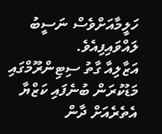ހަލީމާއަށްވެސް ނަސީބު ލައްވައިފިއެވެ.
އަޒާލިއާ ގާތު ސިޓިންރޫމްގައި މަޑުކުރަން ބުނެފައި ކަޒްޔާ އެތެރެއަށް ދާން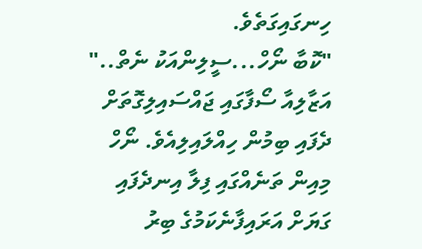ހިނގައިގަތެވެ.
"ކޮބާ ނޯހް...ސީލިންއަކު ނެތް.." އަޒާލިއާ ސޯފާގައި ޖައްސައިލިގޮތަށް ދެފައި ބިމުން ހިއްލައިލިއެވެ. ނޯހް މިއިން ތަނެއްގައި ފިލާ އިނދެފައި ގަޔަށް އަރައިފާނެކަމުގެ ބިރު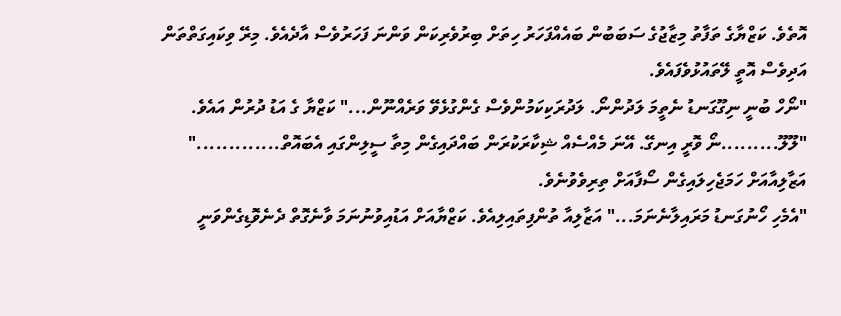އޮތެވެ. ކަޒްޔާގެ ތަފާތު މިޒާޖުގެ ސަބަބުން ބައެއްފަހަރު ހިތަށް ބިރުވެރިކަން ވަންނަ ފަހަރުވެސް އާދެއެވެ. މިރޭ ވިކައިގަތްތަން އަދިވެސް އޮތީ ލޭތައުޅުވެފައެވެ.
"ނޯހް ބުނީ ނިގޫގަނޑު ނެތީމަ ލަދުންނޯ. ލަދުރަކިކަމުންވެސް ގެންގުޅެވޭ ވަރެއްނޫން..." ކަޒްޔާ ގެ އަޑު ދުރުން އައެވެ. "ލޫލޫ.........ނޯ ވޮރީ އިނގޭ. އޭނަ މެއްސެއް ޝިކާރަކުރަން ބައްދައިގެން މިތާ ސީލިންގައި އެބައޮތް............."
އަޒާލިއާއަށް ހަމަޖެހިލައިގެން ސޯފާއަށް ތިރިވެވުނެވެ.
"އެމެހި ހޯނުގަނޑު މަރައިލާނެނަމަ..." އަޒާލިއާ ތުންފިތައިލިއެވެ. ކަޒްޔާއަށް އަޑުއިވުނުނަމަ ވާނެގޮތް ދެނެވޮޑިގެންވަނީ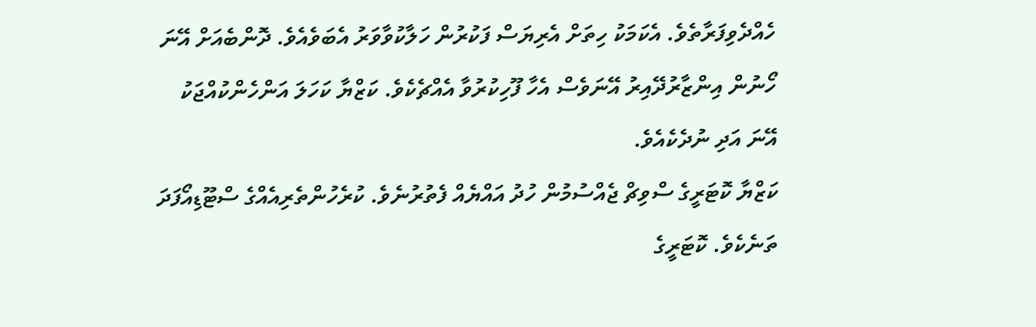ހެއްދެވިފަރާތެވެ. އެކަމަކު ހިތަށް އެރިޔަސް ފަކުރުން ހަލާކުވާވަރު އެބަވެއެވެ. ދޮންބެއަށް އޭނަ ހޯނުން އިންޒާރުދޭއިރު އޭނަވެސް އެހާ ފޫހިކުރުވާ އެއްޗެކެވެ. ކަޒްޔާ ކަހަލަ އަންހެންކުއްޖަކު އޭނަ އަދި ނުދެކެއެވެ.
ކަޒްޔާ ކޮޓަރީގެ ސްވިޗް ޖެއްސުމުން ހުދު އައްޔެއް ފެތުރުނެވެ. ކުރެހުންތެރިއެއްގެ ސްޓޫޑިއޯފަދަ ތަނެކެވެ. ކޮޓަރީގެ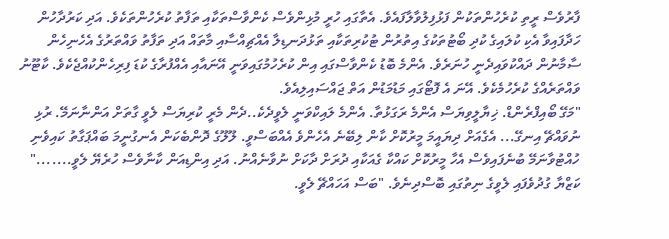ފާރުވެސް ރީތި ކުރެހުންތަކުން ފަޅުފިލުވާލާފައެވެ. އެތާގައި ހުރީ މުޅިންވެސް ކެންވާސްތަކާއި ތަފާތު ކުރެހުންތަކެވެ. އަދި ކަރުދާހުން ހަދާފައިވާ އެކި ކުލައިގެ ކުދި ބޯޓުތަކުގެ އިތުރުން ޓުކުރިތަކާއި ތަޅުދަނޑިލާ އެއްޗިއްސާއި މާތައް އަދި ތަފާތު ވައްތަރުގެ އެހެނިހެން ސާމާނުން ދައްކުވައިދެނީ ހުނަރެވެ. އެންމެ ބޮޑު ކެންވާސްގައި އިން ކުރެހުމުގައިވަނީ އޭނައާއި އެއްފުރާގެ ކުޑަ ފިރިހެންކުއްޖެކެވެ. ކާޓޫނު ވައްތަރެއްގެ ކުރެހުމެކެވެ. އޭނަ އެ ފޮޓޯގައި މަޑުމަޑުން އަތް ޖައްސައިލިއެވެ.
"މަގޭ ބޯއިފްރެންޑް. ޚިޔާލީވިޔަސް އެންމެ ރަގަޅުތާ. އެންމެ ލައިކްވަނީ ލެވީދެކެ..ދެން މެރީ ކުރިޔަސް ލެވީ ގާތަށް އަންނާނަމޭ. ރުޅި ނުވައްޗޭ އިނގޭ... އެގެއަށް ދިޔައީމަ މީރުކޮށް ކާން ލިބޭނެ އެހެންވެ އެއްބަސްވީ. ލޫލޫގެ ދޮންބެކަން އެނގުނީމަ ބައްޕަގާތު ކައިވެނި ހުއްޓުވާނަމޭ ބުނެފައިވެސް އެހާ މީރުކޮށް ކައްކާ ގެއަކާއި ދުރަށް ދާކަށް ނުވާނެއްނު. އަދި އިންޑިއަން ކާނާވެސް ހުރެޔޭ ލެވީ......." ކަޒްޔާ ގުދުވެފައި ލެވީގެ ނިތުގައި ބޮސްދިނެވެ. "ބަސް އަހައްޗޭ ލެވީ.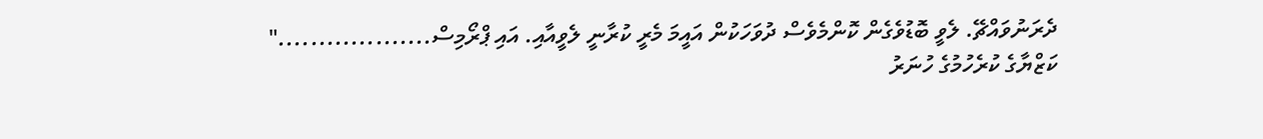ދެރަނުވައްޗޭ. ލެވީ ބޮޑުވެގެން ކޮންމެވެސް ދުވަހަކުން އައީމަ މެރީ ކުރާނީ ލެވީއާއި. އައި ޕްރޯމިސް..................."
ކަޒްޔާގެ ކުރެހުމުގެ ހުނަރު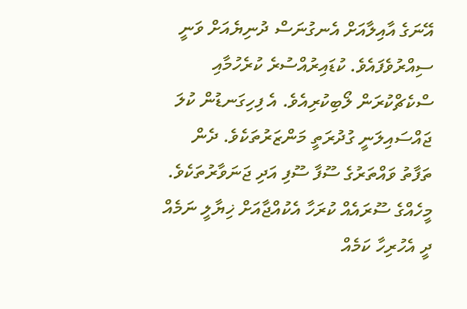އޭނަގެ އާއިލާއަށް އެނގުނަސް ދުނިޔެއަށް ވަނީ ސިއްރުވެފައެވެ. ކުޑައިރުއްސުރެ ކުރެހުމާއި ސްކެޗްކުރަން ލޯބިކުރިއެވެ. އެ ފިހިގަނޑުން ކުލަ ޖައްސައިލަނީ ގުދުރަތީ މަންޒަރުތަކެވެ. ދެން ތަފާތު ވައްތަރުގެ ސޫފާ ސޫފި އަދި ޖަނަވާރުތަކެވެ. މީހެއްގެ ސޫރައެއް ކުރަހާ އެކުއްޖާއަށް ޚިޔާލީ ނަމެއް ދީ އެހުރިހާ ކަމެއް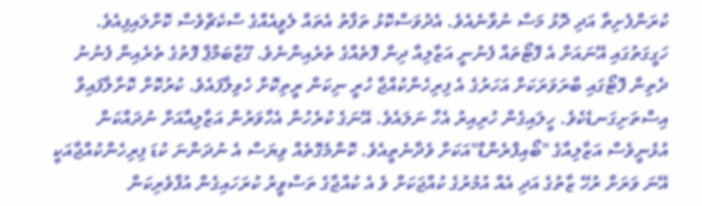ކުރަންފެށިތާ އަދި ދޮޅު މަސް ނުވާނެއެވެ. އެދުވަސްކޮޅު ތަފާތު އެތައް ލެވީއެއްގެ ސްކެޗްވެސް ކޮށްލައިފިއެވެ. ހަގީގަތުގައި އޭނައަށް އެ ފޮޓޯތައް ފެނުނީ އަޒާލިއާ ދިން ފޮތެއްގެ ތެރެއިންނެވެ. ގޫޒްބަމްޕް ފޮތުގެ ތެރެއިން ފެނުނު ދެތިން ފޮޓޯގައި ބާރަވަރަކަށް އަހަރުގެ އެ ފިރިހެންކުއްޖާ ހުރީ ނިކަން ރީތިކޮށް ހެވިލާފައެވެ. ކުރުކޮށް ކޮށާލާފައިވާ އިސްތަށިގަނޑެކެވެ. ހީލައިގެން ހުރިއިރު އެހާ ނަލައެވެ. އޭނަގެ ކުރެހުން އެހާވަރުން އަޒާލިއާއަށް ނުދައްކަން އުޅެނީވެސް އަޒާލިއާގެ "ބޯއިފްރެންޑް"އަކަށް ވެދާނެތީއެވެ. ކޮންމެގޮތެއް ވިޔަސް އެ ނުދަންނަ ކުޑަ ފިރިހެންކުއްޖާއަކީ އޭނަ ވަރަށް ރުހޭ ޒާތުގެ އަދި އެއް އުމުރުގެ ކުއްޖަކަށް ވެ އެ ކުއްޖާގެ ތަސްވީރު ކުރަހައިގެން އުފާވެރިކަން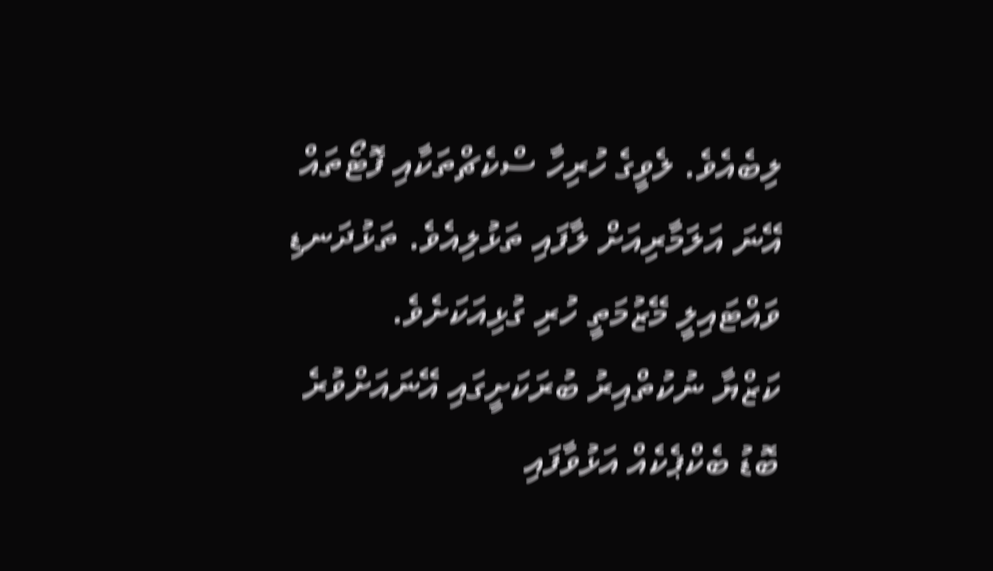ލިބެއެވެ. ލެވީގެ ހުރިހާ ސްކެޗްތަކާއި ފޮޓޯތައް އޭނަ އަލަމާރިއަށް ލާފައި ތަޅުލިއެވެ. ތަޅުދަނޑި ވައްޓައިލީ މޭޒުމަތީ ހުރި ގުޅިއަކަށެވެ.
ކަޒްޔާ ނުކުތްއިރު ބުރަކަށީގައި އޭނައަށްވުރެ ބޮޑު ބެކްޕެކެއް އަޅުވާފައި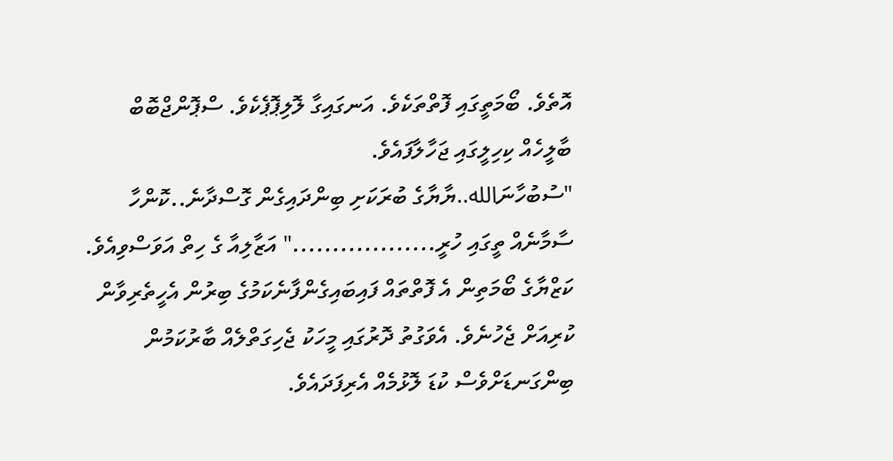އޮތެވެ. ބޯމަތީގައި ފޮތްތަކެވެ. އަނގައިގާ ލޮލިޕޮޕެކެވެ. ސްޕޮންޖްބޮބް ބާލީހެއް ކިހިލީގައި ޖަހާލާފައެވެ.
"ސުބުހާނަالله..ޔާޔާގެ ބުރަކަށި ބިންދައިގެން ގޮސްދާނެ..ކޮންހާ ސާމާނެއް ތީގައި ހުރީ.................." އަޒާލިއާ ގެ ހިތް އަވަސްވިއެވެ. ކަޒްޔާގެ ބޯމަތިން އެ ފޮތްތައް ފައިބައިގެންފާނެކަމުގެ ބިރުން އެހީތެރިވާން ކުރިއަށް ޖެހުނެވެ. އެވަގުތު ދޮރުގައި މީހަކު ޖެހިގަތްލެއް ބާރުކަމުން ބިންގަނޑަށްވެސް ކުޑަ ލޮޅުމެއް އެރިފަދައެވެ.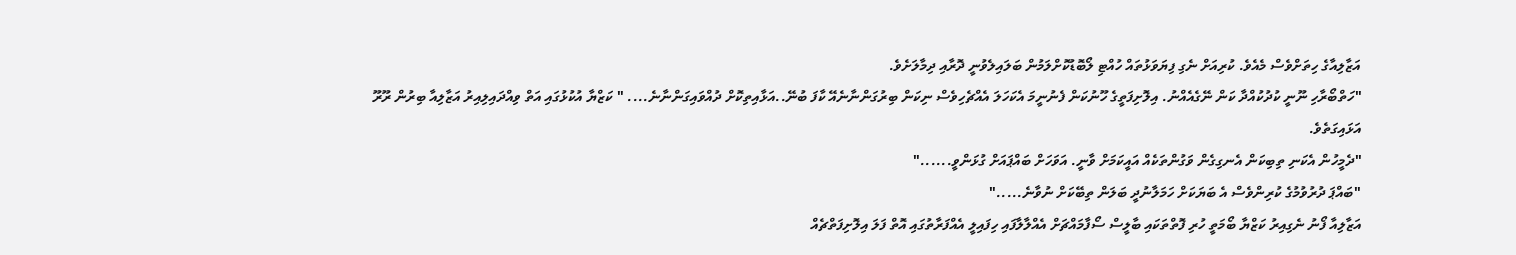އަޒާލިއާގެ ހިތަށްވެސް މެއެވެ. ކުރިއަށް ނެގި ފިޔަވަޅުތައް ހުއްޓި ލޯބޮޑުކޮށްލަމުން ބަލައިލެވުނީ ދޮރާއި ދިމާލަށެވެ.
"ހަތްބޯރާހި ނޫނީ ކުދުކުއްދާ ކަން ނޭގެއެއްނު. އިލޮށިފަތީގެ ހޫނުކަން ފެނުނީމަ އެކަހަލަ އެއްޗެހިވެސް ނިކަން ބިރުގަންނާނެއޭ ކާފަ ބުނޭ..އަޅާއިތިކޮށް ދުއްވައިގަންނާނެ.... " ކަޒްޔާ އުކުޅުގައި އަތް ވިއްދައިލިއިރު އަޒާލިއާ ބިރުން ރޫރޫ އަޅައިގަތެވެ.
"ދެމީހުން އެކަނި ތިބިކަން އެނގިގެން ވަގުންތަކެއް އައީކަމަށް ވާނީ. އަވަހަށް ބައްޕައަށް ގުޅަންވީ......"
"ބައްޕަ ދުރުވުމުގެ ކުރިންވެސް އެ ބަޔަކަށް ހަމަލާނުދީ ބަލަން ތިބޭކަށް ނުވާނެ....."
އަޒާލިއާ ފޯނު ނެގިއިރު ކަޒްޔާ ބޯމަތީ ހުރި ފޮތްތަކައި ބާލީސް ސޯފާމައްޗަށް އެއްލާލާފައި ހިފައިލީ އެއްފަރާތުގައި އޮތް ފަލަ އިލޮށިފަތްޗެއް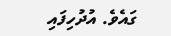ގައެވެ. އުދުހިފައި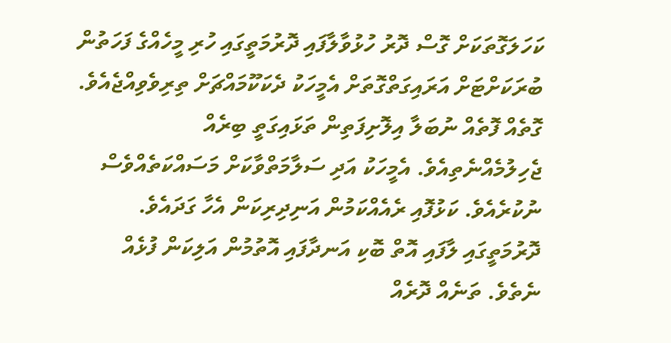ކަހަލަގޮތަކަށް ގޮސް ދޮރު ހުޅުވާލާފައި ދޮރުމަތީގައި ހުރި މީހެއްގެ ފަހަތުން ބުރަކަށްޓަށް އަރައިގަތްގޮތަށް އެމީހަކު ދެކަކޫމައްޗަށް ތިރިވެވިއްޖެއެވެ. ގޮތެއް ފޮތެއް ނުބަލާ އިލޮށިފަތިން ތަޅައިގަތީ ބިރެއް ޖެހިލުމެއްނެތިއެވެ. އެމީހަކު އަދި ސަލާމަތްވާކަށް މަސައްކަތެއްވެސް ނުކުރެއެވެ. ކަޅުފޮއި ރެއެއްކަމުން އަނިދިރިކަން އެހާ ގަދައެވެ. ދޮރުމަތީގައި ލާފައި އޮތް ބޮކި އަނދާފައި އޮތުމުން އަލިކަން ފުޅެއް ނެތެވެ. ތަނެއް ދޮރެއް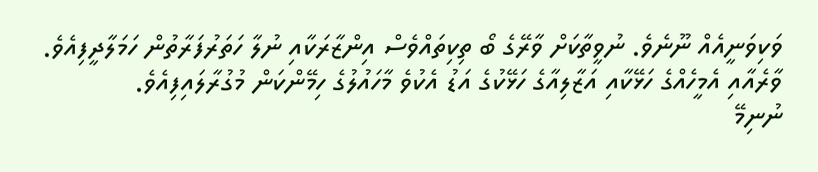ވަކިވަނީއެއް ނޫނެވެ. ނުވީތާކަށް ވާރޭގެ ބޯ ތިކިތައްވެސް އިންޒާރަކާއި ނުލާ ހަތަރުފަރާތުން ހަމަލާދީފިއެވެ. ވާރެއާއި އެމީހެއްގެ ހަޅޭކާއި އަޒާލިއާގެ ހަޅޭކުގެ އަޑު އެކުވެ މާހައުލުގެ ހިމޭންކަން މުގުރާލައިފިއެވެ.
ނުނިމޭ